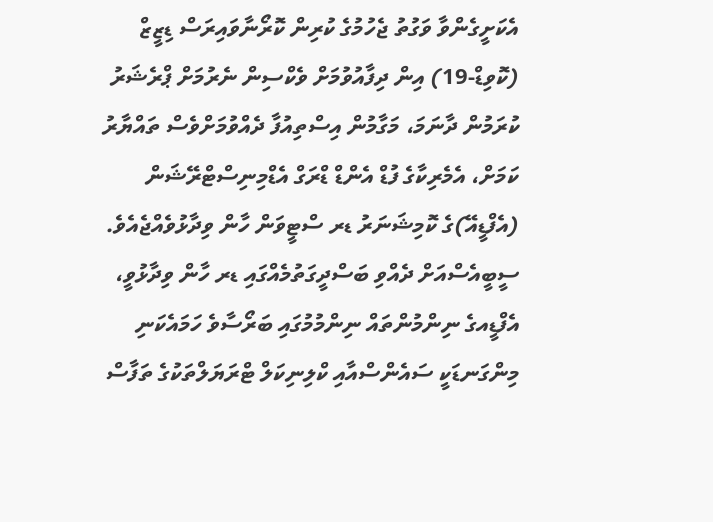އެކަށީގެންވާ ވަގުތު ޖެހުމުގެ ކުރިން ކޮރޯނާވައިރަސް ޑިޒީޒް (ކޮވިޑް-19) އިން ދިފާއުވުމަށް ވެކްސިން ނެރުމަށް ޕްރެޝަރު ކުރަމުން ދާނަމަ، މަގާމުން އިސްތިއުފާ ދެއްވުމަށްވެސް ތައްޔާރު ކަމަށް، އެމެރިކާގެ ފުޑް އެންޑް ޑްރަގް އެޑްމިނިސްޓްރޭޝަން (އެފްޑީއޭ)ގެ ކޮމިޝަނަރު ޑރ ސްޓީވަން ހާން ވިދާޅުވެއްޖެއެވެ.
ސީބީއެސްއަށް ދެއްވި ބަސްދީގަތުމެއްގައި ޑރ ހާން ވިދާޅުވީ، އެފްޑީއގެ ނިންމުންތައް ނިންމުމުގައި ބަރޯސާވެ ހަމައެކަނި މިންގަނޑަކީ ސައެންސްއާއި ކްލިނިކަލް ޓްރަޔަލްތަކުގެ ތަފާސް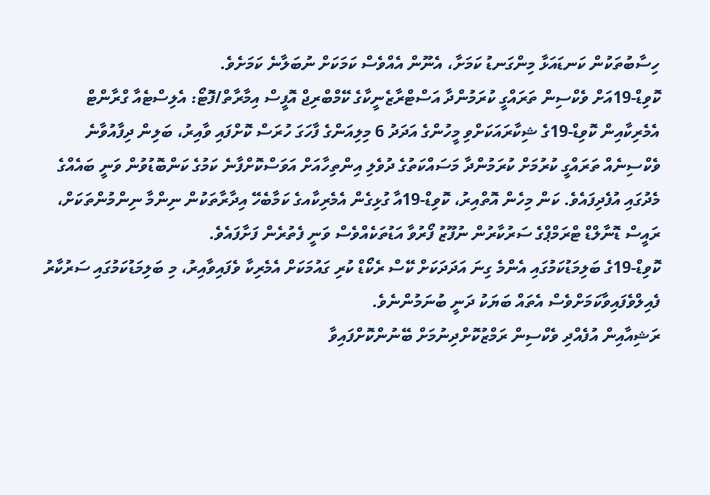ހިސާބުތަކުން ކަނޑައަޅާ މިންގަނޑު ކަމަށާ، އެނޫން އެއްވެސް ކަމަކަށް ނުބަލާނެ ކަމަށެވެ.
ކޮވިޑް-19އަށް ވެކްސިން ތަރައްގީ ކުރަމުންދާ އަސްޓްރާޒެނީކާގެ ކޭމްބްރިޖް އޮފީސް އިމާރާތް/ފޮޓޯ: އެލިސްޓެއާ ގްރާންޓް
އެމެރިކާއިން ކޮވިޑް-19ގެ ޝިކާރައަކަށްވި މީހުންގެ އަދަދު 6 މިލިއަންގެ ފާހަގަ ހުރަސް ކޮށްފައި ވާއިރު، ބަލިން ދިފާއުވާނެ ވެކްސިނެއް ތަރައްގީ ކުރުމަށް ކުރަމުންދާ މަސައްކަތުގެ ދުވެލި އިންތިހާއަށް އަވަސްކޮށްފާނެ ކަމުގެ ކަންބޮޑުވުން ވަނީ ބައެއްގެ މެދުގައި އުފެދިފައެވެ. ކަން މިހެން އޮތްއިރު، ކޮވިޑް-19އާ ގުޅިގެން އެމެރިކާއގެ ކަމާބެހޭ އިދާރާތަކުން ނިންމާ ނިންމުންތަކަށް، ރައީސް ޑޮނާލްޑް ޓްރަމްޕްގެ ސަރުކާރުން ނުފޫޒު ފޯރުވާ އަޑުތަކެއްވެސް ވަނީ ފެތުރެން ފަށާފައެވެ.
ކޮވިޑް-19ގެ ބަލިމަޑުކަމުގައި އެންމެ ގިނަ އަދަދަކަށް ކޭސް ރެކޯޑް ކުރި ގައުމަކަށް އެމެރިކާ ވެފައިވާއިރު، މި ބަލިމަޑުކަމުގައި ސަރުކާރު ފެއިލްވެފައިވާކަމަށްވެސް އެތައް ބަޔަކު ދަނީ ބުނަމުންނެވެ.
ރަޝިއާއިން އުފެއްދި ވެކްސިން ރަމްޒުކޮށްދިނުމަށް ބޭނުންކޮށްފައިވާ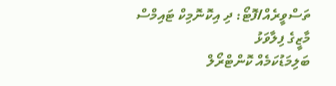ތަސްވީރެއް/ފޮޓޯ: ދި އިކޮނޮމިކް ޓައިމްސް
މާޒީގެ ފިލާވަޅު
ބަލިމަޑުކަމެއް ކޮންޓްރޯލް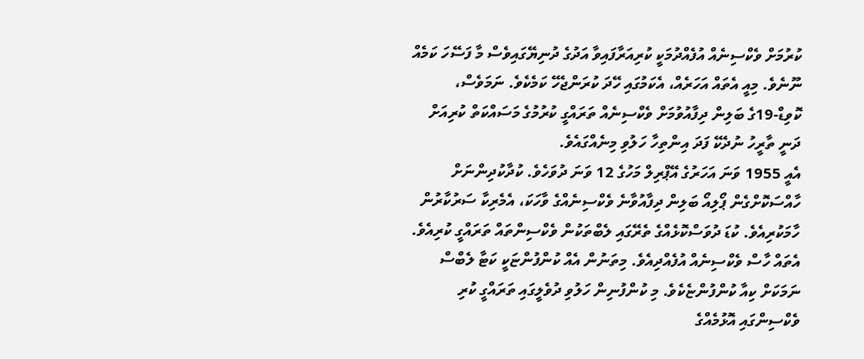ކުރުމަށް ވެކްސިނެއް އުފެއްދުމަކީ ކުރިއަރާފައިވާ އަދުގެ ދުނިޔޭގައިވެސް މާ ފަސޭހަ ކަމެއް ނޫނެވެ. މިއީ އެތައް އަހަރެއް، އެކަމުގައި ހޭދަ ކުރަންޖެހޭ ކަމެކެވެ. ނަމަވެސް، ކޮވިޑް-19ގެ ބަލިން ދިފާއުވުމަށް ވެކްސިނެއް ތަރައްގީ ކުރުމުގެ މަސައްކަތް ކުރިއަށް ދަނީ ތާރީހު ނުދެކޭ ފަދަ އިންތިހާ ހަލުވި މިނެއްގައެވެ.
އެއީ 1955 ވަނަ އަހަރުގެ އޭޕްރިލް މަހުގެ 12 ވަނަ ދުވަހެވެ. ކުދާކުދިންނަށް ހާއްސަކޮށްގެން ޕޯލިއޯ ބަލިން ދިފާއުވާނެ ވެކްސިނެއްގެ ވާހަކަ، އެމެރިކާ ސަރުކާރުން ހާމަކުރިއެވެ. ކުޑަ ދުވަސްކޮޅެއްގެ ތެރޭގައި ލެބްތަކުން ވެކްސިންތައް ތަރައްގީ ކުރިއެވެ. އެތައް ހާސް ވެކްސިނެއް އުފެއްދިއެވެ. މިތަނުން އެއް ކުންފުންޏަކީ ކަޓާ ލެބްސް ނަމަކަށް ކިއާ ކުންފުންޏެކެވެ. މި ކުންފުނިން ހަލުވި ދުވެލީގައި ތަރައްގީ ކުރި ވެކްސިންގައި އޮޅުމެއްގެ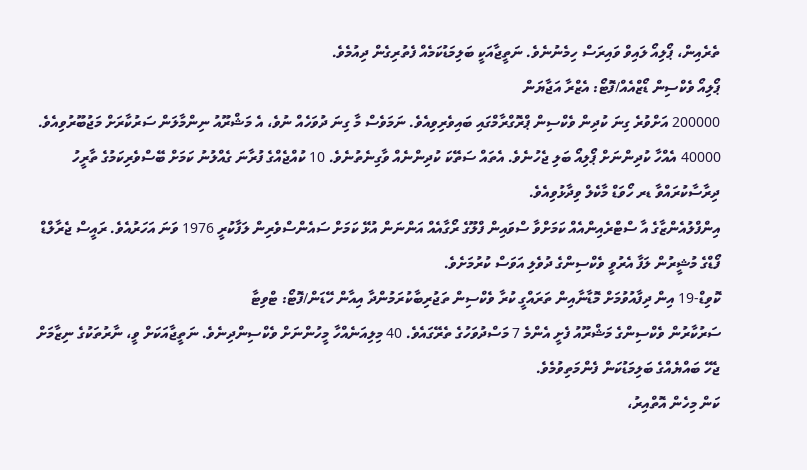ތެރެއިން، ޕޯލިއޯ ލައިވް ވައިރަސް ހިމެނުނެވެ. ނަތީޖާއަކީ ބަލިމަޑުކަމެއް ފެތުރިގެން ދިއުމެވެ.
ޕޯލިއޯ ވެކްސިން ޑޯޒްއެއް/ފޮޓޯ: އެޒްރާ އަޖާޔަން
200000 އަށްވުރެ ގިނަ ކުދިން ވެކްސިން ޕްރޮގްރާމްގައި ބައިވެރިވިއެވެ. ނަމަވެސް މާ ގިނަ ދުވަހެއް ނުވެ، އެ މަޝްރޫއު ނިންމާލަން ސަރުކާރަށް މަޖުބޫރުވިއެވެ. 40000 އެއްހާ ކުދިންނަށް ޕޯލިއޯ ބަލި ޖެހުނެވެ. އެތައް ސަތޭކަ ކުދިންނެއް ވާގިނެތުނެވެ. 10 ކުއްޖެއްގެ ފުރާނަ ގެއްލުނު ކަމަށް ބޭސްވެރިކަމުގެ ތާރީހު ދިރާސާކުރައްވާ ޑރ ހޯވަޑް މާކެލް ވިދާޅުވިއެވެ.
އިންފްލުއެންޒާގެ އާ ސްޓްރެއިންއެއް ކަމަށްވާ ސްވައިން ފްލޫގެ ރޯގާއެއް އަންނަން އުޅޭ ކަމަށް ސައެންސްވެރިން ލަފާކުރީ 1976 ވަނަ އަހަރުއެވެ. ރައީސް ޖެރާލްޑް ފޯޑްގެ މުޝީރުން ލަފާ އެރުވީ ވެކްސިންގެ ދުވެލި އަވަސް ކުރުމަށެވެ.
ކޮވިޑް-19 އިން ދިފާއުވުމަށް މޮޑާނާއިން ތަރައްގީ ކުރާ ވެކްސިން ތަޖުރިބާކުރަމުންދާ އިއާން ހޭޑަން/ފޮޓޯ: ޓްވިޓާ
ސަރުކާރުން ވެކްސިންގެ މަޝްރޫއު ފެށީ އެންމެ 7 މަސްދުވަހުގެ ތެރޭގައެވެ. 40 މިލިއަނެއްހާ މީހުންނަށް ވެކްސިންދިނެވެ. ނަތީޖާއަކަށް ވީ، ނާރުތަކުގެ ނިޒާމަށް ޖެހޭ ބައްޔެއްގެ ބަލިމަޑުކަން ފެންމަތިވުމެވެ.
ކަން މިހެން އޮތްއިރު،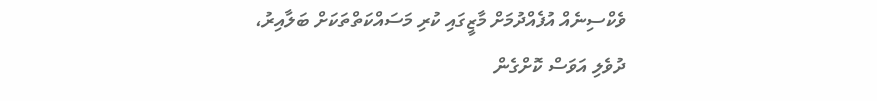ވެކްސިނެއް އުފެއްދުމަށް މާޒީގައި ކުރި މަސައްކަތްތަކަށް ބަލާއިރު، ދުވެލި އަވަސް ކޮށްގެން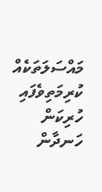މައްސަލަތަކެއް ކުރިމަތިވެފައި ހުރިކަން ހަނދާން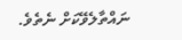ނައްތާލެވޭކަށް ނެތެވެ.